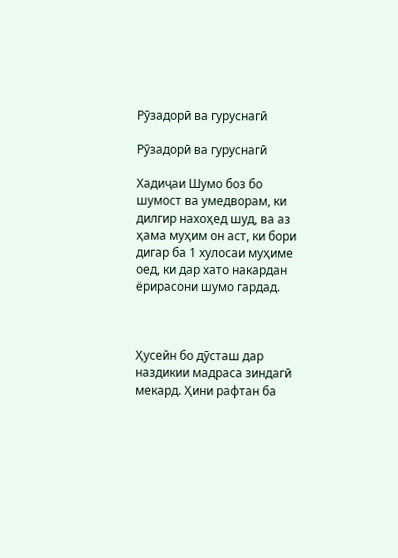Рӯзадорӣ ва гуруснагӣ

Рӯзадорӣ ва гуруснагӣ

Хадиҷаи Шумо боз бо шумост ва умедворам, ки дилгир нахоҳед шуд, ва аз ҳама муҳим он аст, ки бори дигар ба 1 хулосаи муҳиме оед, ки дар хато накардан ёрирасони шумо гардад.



Ҳусейн бо дӯсташ дар наздикии мадраса зиндагӣ мекард. Ҳини рафтан ба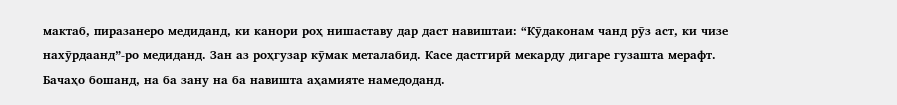мактаб, пиразанеро медиданд, ки канори роҳ нишаставу дар даст навиштаи: “Кӯдаконам чанд рӯз аст, ки чизе нахӯрдаанд”-ро медиданд. Зан аз роҳгузар кӯмак металабид. Касе дастгирӣ мекарду дигаре гузашта мерафт. Бачаҳо бошанд, на ба зану на ба навишта аҳамияте намедоданд.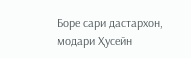Боре сари дастархон, модари Ҳусейн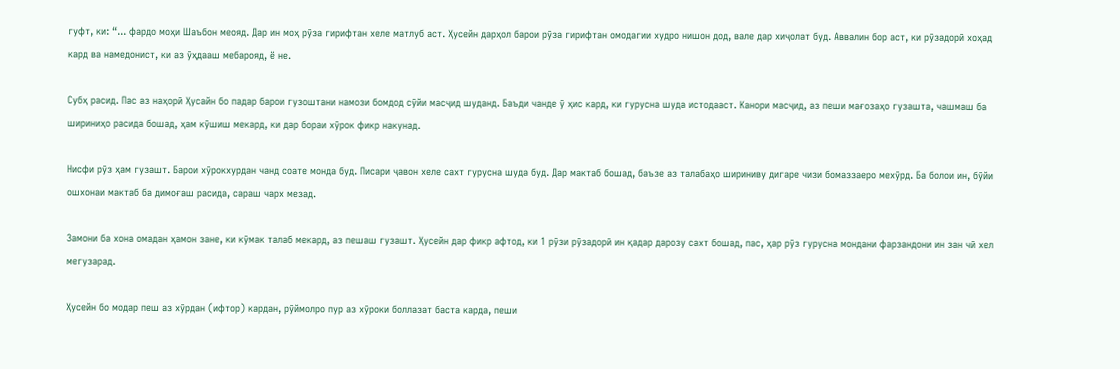гуфт, ки: “... фардо моҳи Шаъбон меояд. Дар ин моҳ рӯза гирифтан хеле матлуб аст. Ҳусейн дарҳол барои рӯза гирифтан омодагии худро нишон дод, вале дар хиҷолат буд. Аввалин бор аст, ки рӯзадорӣ хоҳад кард ва намедонист, ки аз ӯҳдааш мебарояд, ё не.

Субҳ расид. Пас аз наҳорӣ Ҳусайн бо падар барои гузоштани намози бомдод сӯйи масҷид шуданд. Баъди чанде ӯ ҳис кард, ки гурусна шуда истодааст. Канори масҷид, аз пеши мағозаҳо гузашта, чашмаш ба шириниҳо расида бошад, ҳам кӯшиш мекард, ки дар бораи хӯрок фикр накунад.

Нисфи рӯз ҳам гузашт. Барои хӯрокхурдан чанд соате монда буд. Писари ҷавон хеле сахт гурусна шуда буд. Дар мактаб бошад, баъзе аз талабаҳо шириниву дигаре чизи бомаззаеро мехӯрд. Ба болои ин, бӯйи ошхонаи мактаб ба димоғаш расида, сараш чарх мезад.

Замони ба хона омадан ҳамон зане, ки кӯмак талаб мекард, аз пешаш гузашт. Ҳусейн дар фикр афтод, ки 1 рӯзи рӯзадорӣ ин қадар дарозу сахт бошад, пас, ҳар рӯз гурусна мондани фарзандони ин зан чӣ хел мегузарад.

Ҳусейн бо модар пеш аз хӯрдан (ифтор) кардан, рӯймолро пур аз хӯроки боллазат баста карда, пеши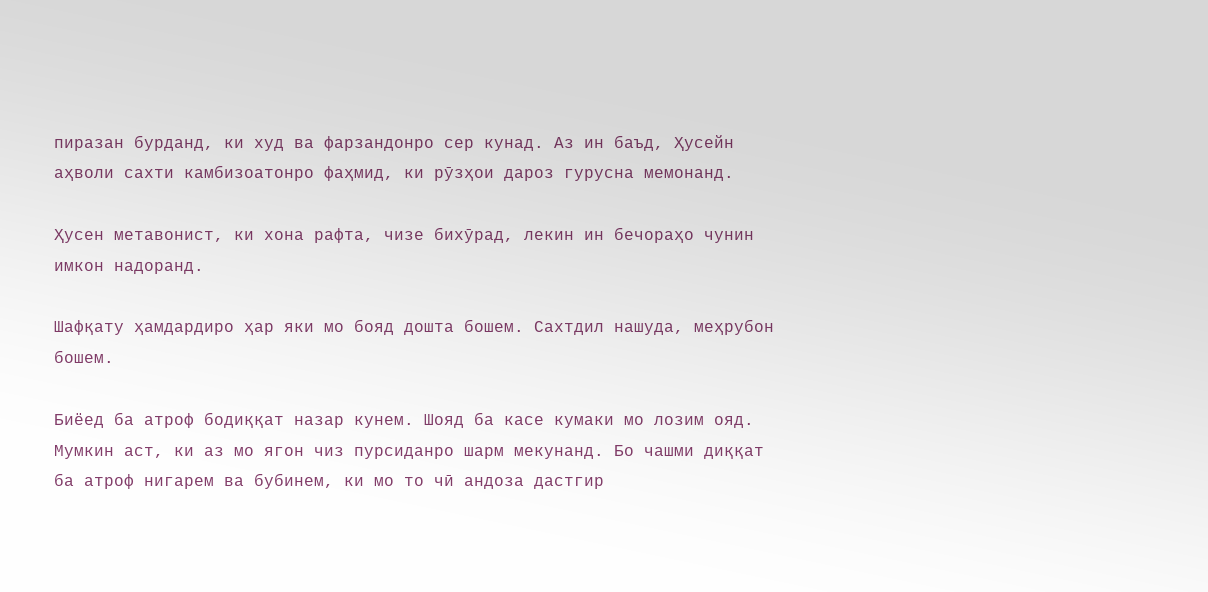пиразан бурданд, ки худ ва фарзандонро сер кунад. Аз ин баъд, Ҳусейн аҳволи сахти камбизоатонро фаҳмид, ки рӯзҳои дароз гурусна мемонанд.

Ҳусен метавонист, ки хона рафта, чизе бихӯрад, лекин ин бечораҳо чунин имкон надоранд.

Шафқату ҳамдардиро ҳар яки мо бояд дошта бошем. Сахтдил нашуда, меҳрубон бошем.

Биёед ба атроф бодиққат назар кунем. Шояд ба касе кумаки мо лозим ояд. Мумкин аст, ки аз мо ягон чиз пурсиданро шарм мекунанд. Бо чашми диққат ба атроф нигарем ва бубинем, ки мо то чӣ андоза дастгир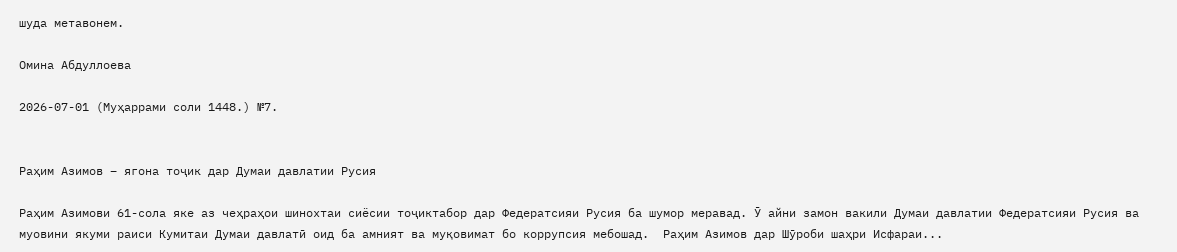шуда метавонем.

Омина Абдуллоева

2026-07-01 (Муҳаррами соли 1448.) №7.


Раҳим Азимов – ягона тоҷик дар Думаи давлатии Русия

Раҳим Азимови 61-сола яке аз чеҳраҳои шинохтаи сиёсии тоҷиктабор дар Федератсияи Русия ба шумор меравад. Ӯ айни замон вакили Думаи давлатии Федератсияи Русия ва муовини якуми раиси Кумитаи Думаи давлатӣ оид ба амният ва муқовимат бо коррупсия мебошад.  Раҳим Азимов дар Шӯроби шаҳри Исфараи...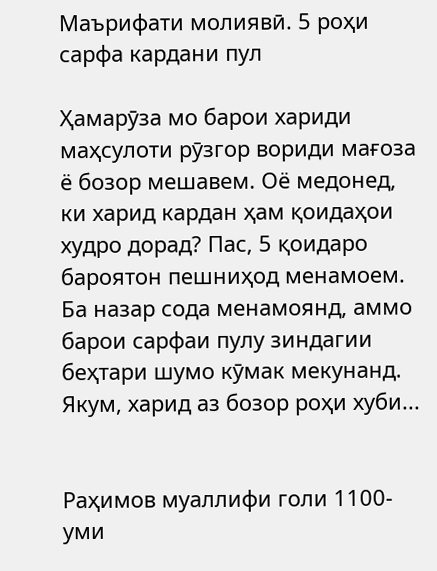Маърифати молиявӣ. 5 роҳи сарфа кардани пул

Ҳамарӯза мо барои хариди маҳсулоти рӯзгор вориди мағоза ё бозор мешавем. Оё медонед, ки харид кардан ҳам қоидаҳои худро дорад? Пас, 5 қоидаро бароятон пешниҳод менамоем. Ба назар сода менамоянд, аммо барои сарфаи пулу зиндагии беҳтари шумо кӯмак мекунанд.   Якум, харид аз бозор роҳи хуби...


Раҳимов муаллифи голи 1100-уми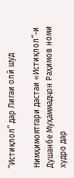“Истиқлол” дар Лигаи олӣ шуд

Нимҳимоятгари дастаи «Истиқлол”-и Душанбе Муҳаммадҷон Раҳимов номи худро дар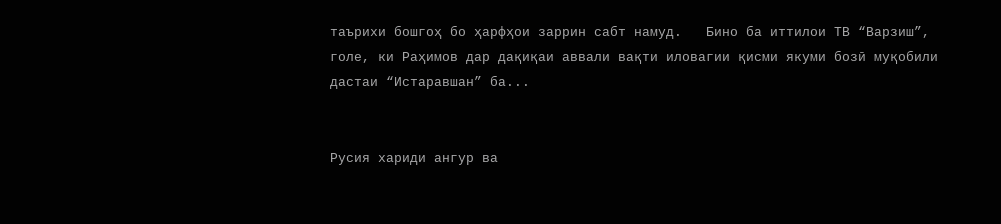таърихи бошгоҳ бо ҳарфҳои заррин сабт намуд.   Бино ба иттилои ТВ “Варзиш”, голе, ки Раҳимов дар дақиқаи аввали вақти иловагии қисми якуми бозӣ муқобили дастаи “Истаравшан” ба...


Русия хариди ангур ва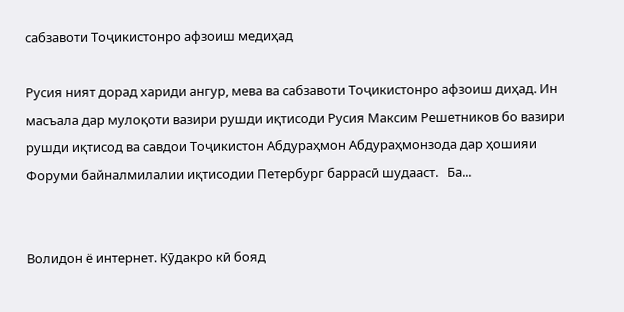сабзавоти Тоҷикистонро афзоиш медиҳад

Русия ният дорад хариди ангур, мева ва сабзавоти Тоҷикистонро афзоиш диҳад. Ин масъала дар мулоқоти вазири рушди иқтисоди Русия Максим Решетников бо вазири рушди иқтисод ва савдои Тоҷикистон Абдураҳмон Абдураҳмонзода дар ҳошияи Форуми байналмилалии иқтисодии Петербург баррасӣ шудааст.   Ба...


Волидон ё интернет. Кӯдакро кӣ бояд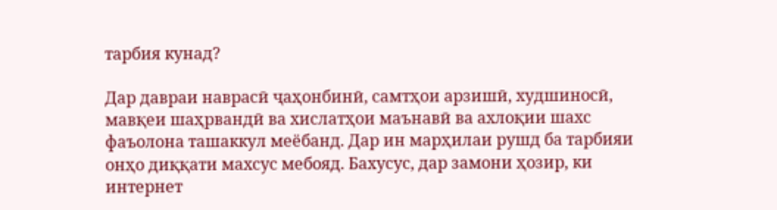тарбия кунад?

Дар давраи наврасӣ ҷаҳонбинӣ, самтҳои арзишӣ, худшиносӣ, мавқеи шаҳрвандӣ ва хислатҳои маънавӣ ва ахлоқии шахс фаъолона ташаккул меёбанд. Дар ин марҳилаи рушд ба тарбияи онҳо диққати махсус мебояд. Бахусус, дар замони ҳозир, ки интернет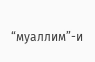“муаллим”-и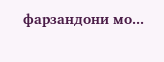фарзандони мо...